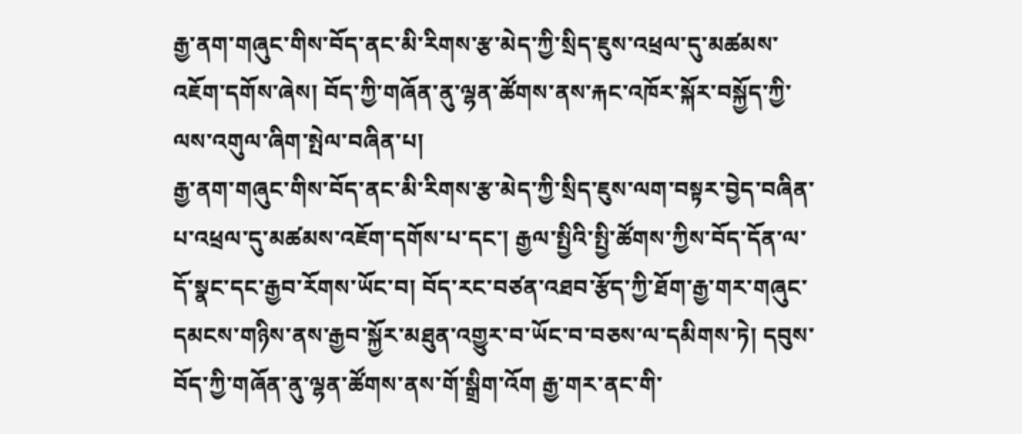རྒྱ་ནག་གཞུང་གིས་བོད་ནང་མི་རིགས་རྩ་མེད་ཀྱི་སྲིད་ཇུས་འཕྲལ་དུ་མཚམས་འཇོག་དགོས་ཞེས། བོད་ཀྱི་གཞོན་ནུ་ལྷན་ཚོགས་ནས་རྐང་འཁོར་སྐོར་བསྐྱོད་ཀྱི་ལས་འགུལ་ཞིག་སྤེལ་བཞིན་པ།
རྒྱ་ནག་གཞུང་གིས་བོད་ནང་མི་རིགས་རྩ་མེད་ཀྱི་སྲིད་ཇུས་ལག་བསྟར་བྱེད་བཞིན་པ་འཕྲལ་དུ་མཚམས་འཇོག་དགོས་པ་དང་། རྒྱལ་སྤྱིའི་སྤྱི་ཚོགས་ཀྱིས་བོད་དོན་ལ་དོ་སྣང་དང་རྒྱབ་རོགས་ཡོང་བ། བོད་རང་བཙན་འཐབ་རྩོད་ཀྱི་ཐོག་རྒྱ་གར་གཞུང་དམངས་གཉིས་ནས་རྒྱབ་སྐྱོར་མཐུན་འགྱུར་བ་ཡོང་བ་བཅས་ལ་དམིགས་ཏེ། དབུས་བོད་ཀྱི་གཞོན་ནུ་ལྷན་ཚོགས་ནས་གོ་སྒྲིག་འོག རྒྱ་གར་ནང་གི་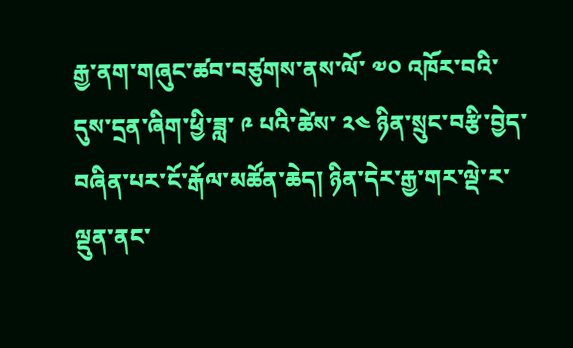རྒྱ་ནག་གཞུང་ཚབ་བཙུགས་ནས་ལོ་ ༧༠ འཁོར་བའི་དུས་དྲན་ཞིག་ཕྱི་ཟླ་ ༩ པའི་ཚེས་ ༢༤ ཉིན་སྲུང་བརྩི་བྱེད་བཞིན་པར་ངོ་རྒོལ་མཚོན་ཆེད། ཉིན་དེར་རྒྱ་གར་ལྡེ་ར་ལྡུན་ནང་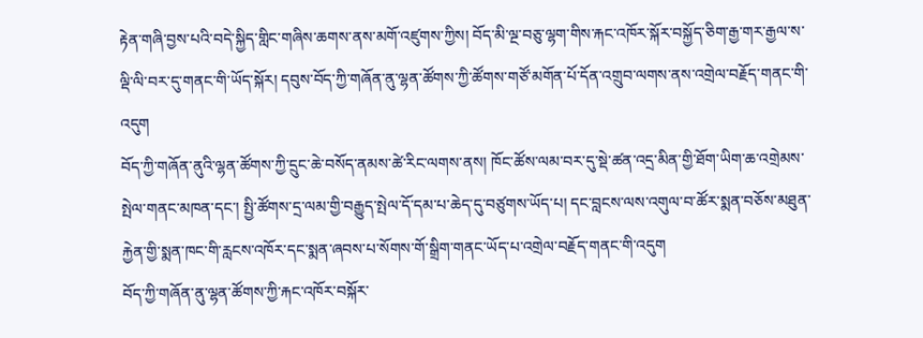རྟེན་གཞི་བྱས་པའི་བདེ་སྐྱིད་གླིང་གཞིས་ཆགས་ནས་མགོ་འཛུགས་ཀྱིས། བོད་མི་ལྔ་བཅུ་ལྷག་གིས་རྐང་འཁོར་སྐོར་བསྐྱོད་ཅིག་རྒྱ་གར་རྒྱལ་ས་ལྡི་ལི་བར་དུ་གནང་གི་ཡོད་སྐོར། དབུས་བོད་ཀྱི་གཞོན་ནུ་ལྷན་ཚོགས་ཀྱི་ཚོགས་གཙོ་མགོན་པོ་དོན་འགྲུབ་ལགས་ནས་འགྲེལ་བརྗོད་གནང་གི་འདུག
བོད་ཀྱི་གཞོན་ནུའི་ལྷན་ཚོགས་ཀྱི་དྲུང་ཆེ་བསོད་ནམས་ཚེ་རིང་ལགས་ནས། ཁོང་ཚོས་ལམ་བར་དུ་སྡེ་ཚན་འདྲ་མིན་གྱི་ཐོག་ཡིག་ཆ་འགྲེམས་སྤེལ་གནང་མཁན་དང་། སྤྱི་ཚོགས་དྲ་ལམ་གྱི་བརྒྱུད་སྤེལ་དོ་དམ་པ་ཆེད་དུ་བཙུགས་ཡོད་པ། དང་བླངས་ལས་འགུལ་བ་ཚོར་སྨན་བཅོས་མཐུན་རྐྱེན་གྱི་སྨན་ཁང་གི་རླངས་འཁོར་དང་སྨན་ཞབས་པ་སོགས་གོ་སྒྲིག་གནང་ཡོད་པ་འགྲེལ་བརྗོད་གནང་གི་འདུག
བོད་ཀྱི་གཞོན་ནུ་ལྷན་ཚོགས་ཀྱི་རྐང་འཁོར་བསྐོར་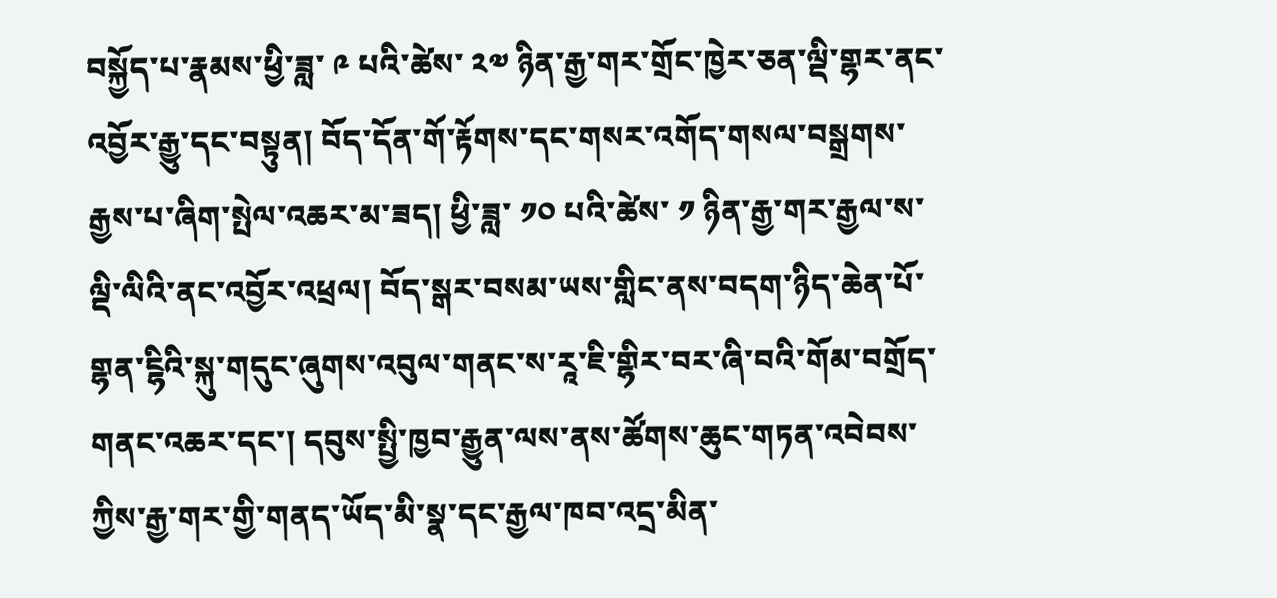བསྐྱོད་པ་རྣམས་ཕྱི་ཟླ་ ༩ པའི་ཚེས་ ༢༧ ཉིན་རྒྱ་གར་གྲོང་ཁྱེར་ཅན་ལྡི་གྷར་ནང་འབྱོར་རྒྱུ་དང་བསྟུན། བོད་དོན་གོ་རྟོགས་དང་གསར་འགོད་གསལ་བསྒྲགས་རྒྱས་པ་ཞིག་སྤེལ་འཆར་མ་ཟད། ཕྱི་ཟླ་ ༡༠ པའི་ཚེས་ ༡ ཉིན་རྒྱ་གར་རྒྱལ་ས་ལྡི་ལིའི་ནང་འབྱོར་འཕྲལ། བོད་སྒར་བསམ་ཡས་གླིང་ནས་བདག་ཉིད་ཆེན་པོ་གྷན་ངྷིའི་སྐུ་གདུང་ཞུགས་འབུལ་གནང་ས་རཱ་ཇི་གྷིར་བར་ཞི་བའི་གོམ་བགྲོད་གནང་འཆར་དང་། དབུས་སྤྱི་ཁྱབ་རྒྱུན་ལས་ནས་ཚོགས་ཆུང་གཏན་འབེབས་ཀྱིས་རྒྱ་གར་གྱི་གནད་ཡོད་མི་སྣ་དང་རྒྱལ་ཁབ་འདྲ་མིན་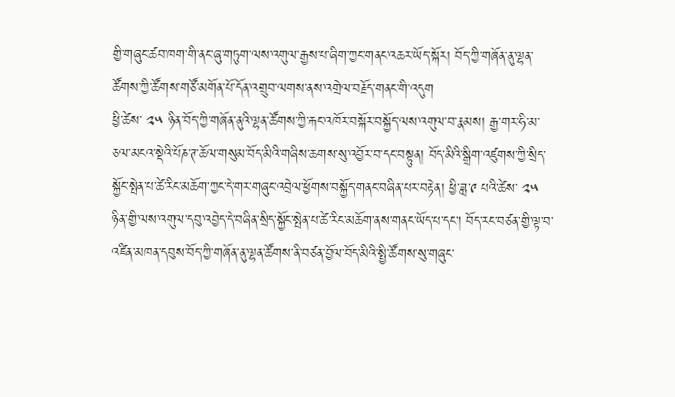གྱི་གཞུང་ཚབ་ཁག་གི་ནང་ཞུ་གཏུག་ལས་འགུལ་རྒྱས་པ་ཞིག་ཀྱང་གནང་འཆར་ཡོད་སྐོར། བོད་ཀྱི་གཞོན་ནུ་ལྷན་ཚོགས་ཀྱི་ཚོགས་གཙོ་མགོན་པོ་དོན་འགྲུབ་ལགས་ནས་འགྲེལ་བརྗོད་གནང་གི་འདུག
ཕྱི་ཚེས་ ༢༥ ཉིན་བོད་ཀྱི་གཞོན་ནུའི་ལྷན་ཚོགས་ཀྱི་རྐང་འཁོར་བསྐོར་བསྐྱོད་ལས་འགུལ་བ་རྣམས། རྒྱ་གར་ཧི་མ་ཅལ་མངའ་སྡེའི་པོཎ་ཊ་ཆོལ་གསུམ་བོད་མིའི་གཞིས་ཆགས་སུ་འབྱོར་བ་དང་བསྟུན། བོད་མིའི་སྒྲིག་འཛུགས་ཀྱི་སྲིད་སྐྱོང་སྤེན་པ་ཚེ་རིང་མཆོག་ཀྱང་དེ་གར་གཞུང་འབྲེལ་ཕྱོགས་བསྐྱོད་གནང་བཞིན་པར་བརྟེན། ཕྱི་ཟླ་༩ པའི་ཚེས་ ༢༥ ཉིན་གྱི་ལས་འགུལ་དབུ་འབྱེད་དེ་བཞིན་སྲིད་སྐྱོང་སྤེན་པ་ཚེ་རིང་མཆོག་ནས་གནང་ཡོད་པ་དང་། བོད་རང་བཙན་གྱི་ལྟ་བ་འཛིན་མཁན་དབུས་བོད་ཀྱི་གཞོན་ནུ་ལྷན་ཚོགས་ནི་བཙན་བྱོལ་བོད་མིའི་སྤྱི་ཚོགས་སུ་གཞུང་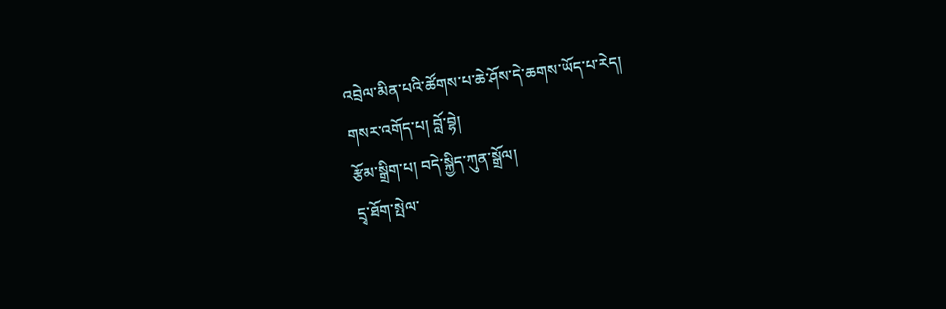འབྲེལ་མིན་པའི་ཚོགས་པ་ཆེ་ཤོས་དེ་ཆགས་ཡོད་པ་རེད།
གསར་འགོད་པ། བློ་བྷེ།
རྩོམ་སྒྲིག་པ། བདེ་སྐྱིད་ཀུན་སྒྲོལ།
དྲྭ་ཐོག་སྤེལ་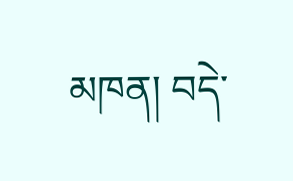མཁན། བདེ་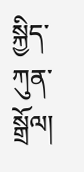སྐྱིད་ཀུན་སྒྲོལ།